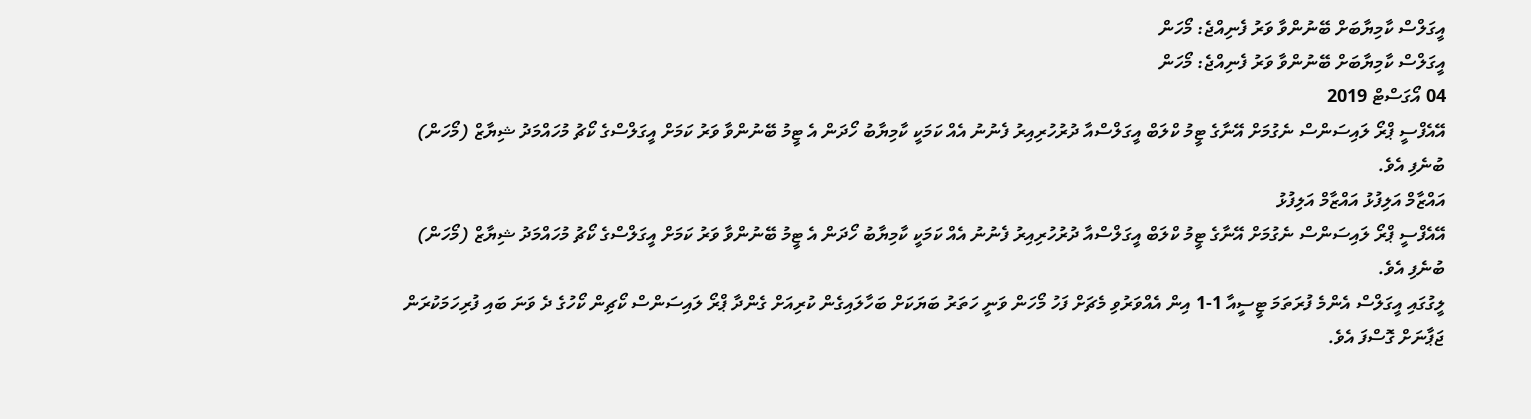އީގަލްސް ކާމިޔާބަށް ބޭނުންވާ ވަރު ފެނިއްޖެ: މޯހަން
އީގަލްސް ކާމިޔާބަށް ބޭނުންވާ ވަރު ފެނިއްޖެ: މޯހަން
04 އޯގަސްޓް 2019
އޭއެފްސީ ޕްރޯ ލައިސަންސް ނެގުމަށް އޭނާގެ ޓީމު ކްލަބް އީގަލްސްއާ ދުރުހުރިއިރު ފެނުނު އެއް ކަމަކީ ކާމިޔާބު ހޯދަން އެ ޓީމު ބޭނުންވާ ވަރު ކަމަށް އީގަލްސްގެ ކޯޗު މުހައްމަދު ޝިޔާޒް (މޯހަން) ބުނެފި އެވެ.
އައްޒާމް އަލިފުޅު އައްޒާމް އަލިފުޅު
އޭއެފްސީ ޕްރޯ ލައިސަންސް ނެގުމަށް އޭނާގެ ޓީމު ކްލަބް އީގަލްސްއާ ދުރުހުރިއިރު ފެނުނު އެއް ކަމަކީ ކާމިޔާބު ހޯދަން އެ ޓީމު ބޭނުންވާ ވަރު ކަމަށް އީގަލްސްގެ ކޯޗު މުހައްމަދު ޝިޔާޒް (މޯހަން) ބުނެފި އެވެ.
ލީގުގައި އީގަލްސް އެންމެ ފުރަތަމަ ޓީސީއާ 1-1 އިން އެއްވަރުވި މެޗަށް ފަހު މޯހަން ވަނީ ހަތަރު ބަޔަކަށް ބަހާލައިގެން ކުރިއަށް ގެންދާ ޕްރޯ ލައިސަންސް ކޯޗިން ކޯހުގެ ދެ ވަނަ ބައި ފުރިހަމަކުރަން ޖަޕާނަށް ގޮސްފަ އެވެ.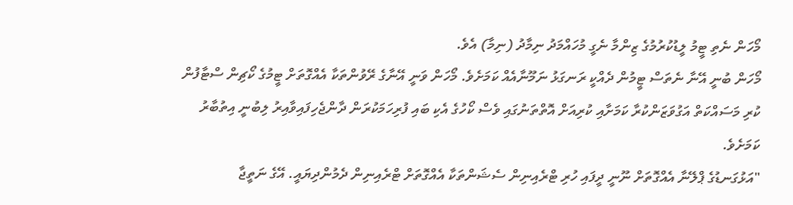މޯހަން ނެތި ޓީމު ލީޑުކުރުމުގެ ޒިންމާ ނެގީ މުހައްމަދު ނިމާދު (ނިމާ) އެވެ.
މޯހަން ބުނީ އޭނާ ނެތަސް ޓީމުން ދެއްކީ ރަނގަޅު ނަމޫނާއެއް ކަމަށެވެ. މޯހަން ވަނީ އޭނާގެ ރޭވުންތަކާ އެއްގޮތަށް ޓީމުގެ ކޯޗިން ސްޓާފުން ކުރި މަސައްކަތް އަގުވަޒަންކުރާ ކަމަށާއި ކުރިއަށް އޮތްތަނުގައި ވެސް ކޯހުގެ އެކި ބައި ފުރިހަމަކުރަން ދާންޖެހިފައިވާއިރު ލިބުނީ އިތުބާރު ކަމަށެވެ.
"އަޅުގަނޑުގެ ޕްލޭނާ އެއްގޮތަށް ނޫނީ ދީފައި ހުރި ޓްރެއިނިން ސެޝަންތަކާ އެއްގޮތަށް ޓްރެއިނިން ދެމުންދިޔައީ. އޭގެ ނަތީޖާ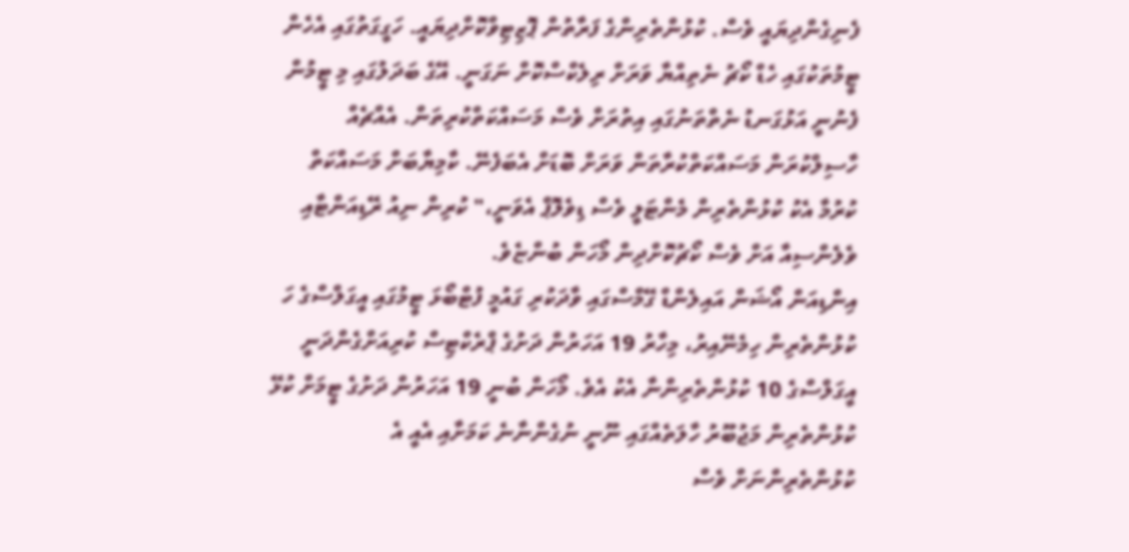ފެނިގެންދިޔައީ ވެސް. ކުޅުންތެރިންގެ ފަރާތުން ޕޮޒިޓިވްކޮށްދިޔައީ. ހަގީގަތުގައި އެހެން ޓީމުތަކުގައި ހެޑް ކޯޗު ނެތިއްޔާ ވަރަށް ރިލެކްސްކޮށް ނަގަނީ. އޭގެ ބަދަލުގައި މި ޓީމުން ފެނުނީ އަޅުގަނޑު ނެތްތަނުގައި އިތުރަށް ވެސް މަސައްކަތްކުރިތަން. އެއްޗެއް ހާސިލްކުރަން މަސައްކަތްކުރާތަން ވަރަށް ބޮޑަށް އެބަފެނޭ. ކާމިޔާބަށް މަސައްކަތް ކުރުމާ އެކު ކުޅުންތެރިން މެންޓަލީ ވެސް ޑިވެލޮޕް އެވަނީ،" ކުރިން ނިއު ރޭޑިއަންޓާއި ވެލެންސިއާ އަށް ވެސް ކޯޗުކޮށްދިން މޯހަން ބުންޏެވެ.
އިންޑިއަން އޯޝަން އައިލެންޑް ގޭމްސްގައި ވާދަކުރި ގައުމީ ފުޓްބޯޅަ ޓީމުގައި އީގަލްސްގެ ހަ ކުޅުންތެރިން ހިމެނޭއިރު، މިހާރު 19 އަހަރުން ދަށުގެ ޕްރެކްޓިސް ކުރިއަށްގެންދަނީ އީގަލްސްގެ 10 ކުޅުންތެރިންނާ އެކު އެވެ. މޯހަން ބުނީ 19 އަހަރުން ދަށުގެ ޓީމަށް ކުޅޭ ކުޅުންތެރިން މަޖުބޫރު ހާލަތެއްގައި ނޫނީ ނުގެންނާނެ ކަމަށާއި އެއީ އެ ކުޅުންތެރިންނަށް ވެސް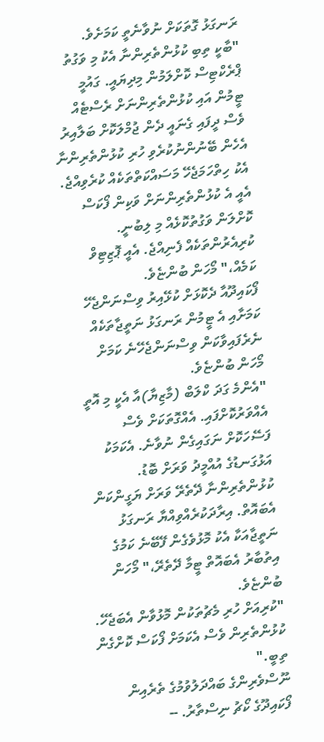ރަނގަޅު ގޮތަކަށް ނުވާނެތީ ކަމަށެވެ.
"ބާކީ ތިބި ކުޅުންތެރިންނާ އެކު މި ވަގުތު ޕްރެކްޓިސް ކޮށްލަމުން މިދިޔައީ. ގައުމީ ޓީމުން އައި ކުޅުންތެރިންނަށް ރެސްޓެއް ވެސް ދީފައި ގެނައީ ދެން ޖުމްލަކޮށް ބަލާއިރު އެހެން ބޭނުންނުކުރެވި ހުރި ކުޅުންތެރިންނާ އެކު ހިތްހަމަޖެހޭ މަސައްކަތްތަކެއް ކުރެވިއްޖެ. އެއީ އެ ކުޅުންތެރިންނަށް ވަކިން ފޯކަސް ކޮށްލަން ވަގުތުކޮޅެއް މި ލިބުނީ. ކުރިއެރުންތަކެއް ފެނިއްޖެ. އެއީ ޕޮޒިޓިވް ކަމެއް،" މޯހަން ބުންޏެވެ.
ފޯކައިދޫއާ ދެކޮޅަށް ކުޅޭއިރު ވިސްނަންޖެހޭ ކަމަށާއި އެ ޓީމުން ރަނގަޅު ނަތީޖާތަކެއް ނެރެފައިވާކަން ވިސްނަންޖެހޭނެ ކަމަށް މޯހަން ބުންޏެވެ.
"އެންމެ ގަދަ ކްލަބް (މާޒިޔާ)އާ އެކީ މި އޮތީ އެއްވަރުކޮށްފައި. އެއްގޮތަކަށް ވެސް ފަސޭހަކޮށް ނަގައިގެން ނުވާނެ. އެކަމަކު އަޅުގަނޑުގެ އުއްމީދު ވަރަށް ބޮޑު. ކުޅުންތެރިންނާ ދޭތެރޭ ވަރަށް ޔަގީންކަން އެބައޮތް. އިރާދަކުރެއްވިއްޔާ ރަނގަޅު ނަތީޖާއަކާ އެކު މޮޅުވެގެން ފޭބޭނެ ކަމުގެ އިތުބާރު އެބައޮތް ޓީމާ ދޭތެރޭ،" މޯހަން ބުންޏެވެ.
"ކުރިއަށް ހުރި މެޗުތަކުން މޮޅުވާން އެބަޖެހޭ. ކުޅުންތެރިން ވެސް އެކަމަށް ފޯކަސް ކޮށްގެން ތިބީ."
ނޫސްވެރިންގެ ބައްދަލުވުމުގެ ތެރެއިން ފޯކައިދޫގެ ކޯޗު ނިސްތާރު. --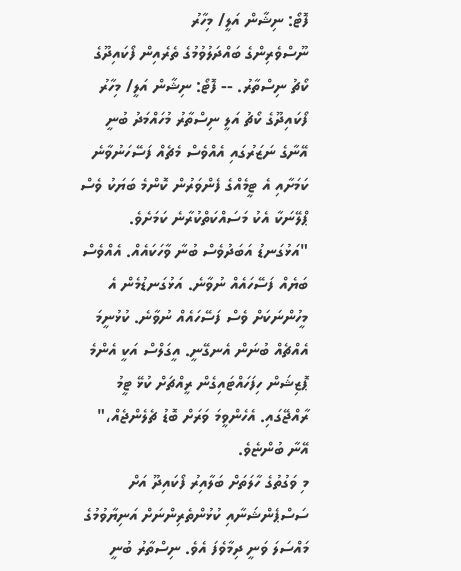ފޮޓޯ: ނިޝާން އަލީ/ މިހާރު
ނޫސްވެރިންގެ ބައްދަލުވުމުގެ ތެރެއިން ފޯކައިދޫގެ ކޯޗު ނިސްތާރު. -- ފޮޓޯ: ނިޝާން އަލީ/ މިހާރު
ފޯކައިދޫގެ ކޯޗު އަލީ ނިސްތާރު މުހައްމަދު ބުނީ އޭނާގެ ނަޒަރުގައި އެއްވެސް މެޗެއް ފަސޭހަނުވާނެ ކަމަށާއި އެ ޓީމެއްގެ ފެންވަރުން ކޮންމެ ބަޔަކު ވެސް ޕްލޭނަކާ އެކު މަސައްކަތްކުރާނެ ކަމަށެވެ.
"އަޅުގަނޑު އަބަދުވެސް ބުނާ ވާހަކައެއް. އެއްވެސް ބަޔެއް ފަސޭހައެއް ނުވާނެ. އަޅުގަނޑުމެން އެ މީހުންނަކަށް ވެސް ފަސޭހައެއް ނުވާނެ. ކުޅުނީމަ އެއްޗެއް ބުނަން އެނގޭނީ. އީގަލްސް އަކީ އެންމެ ޕޮޒިޝަން ހިފަހައްޓައިގެން ރީއްޗަށް ކުޅޭ ޓީމު ރާއްޖޭގައި. އެހެންވީމަ ވަރަށް ބޮޑު ޗެލެންޖެއް،" އޭނާ ބުންޏެވެ.
މި ވަގުތުގެ ހާލަތަށް ބަލާއިރު ފޯކައިދޫ އަށް ސަސްޕެންޝަނާއި ކުޅުންތެރިންނަށް އަނިޔާވުމުގެ މައްސަލަ ވަނީ ދިމާވެފަ އެވެ. ނިސްތާރު ބުނީ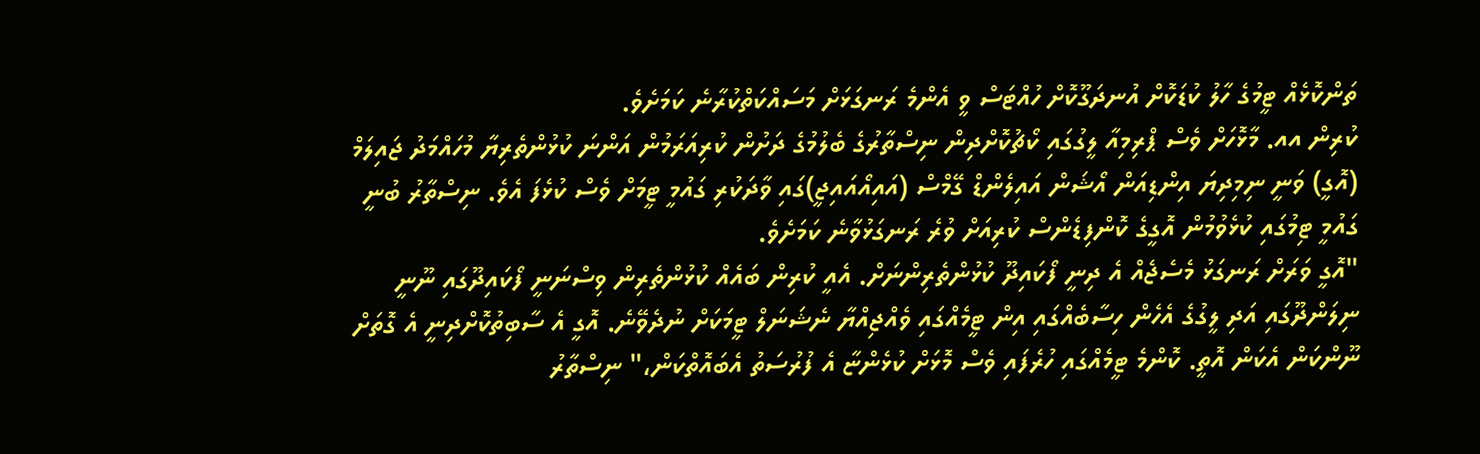ތަންކޮޅެއް ޓީމުގެ ހާލު ކުޑަކޮށް އުނދަގޫކޮށް ހުއްޓަސް ވީ އެންމެ ރަނގަޅަށް މަސައްކަތްކުރާނެ ކަމަށެވެ.
ކުރިން އއ. މާޅޮހަށް ވެސް ޕްރިމިއާ ލީގުގައި ކޯޗުކޮށްދިން ނިސްތާރުގެ ބެލުމުގެ ދަށުން ކުރިއަރަމުން އަންނަ ކުޅުންތެރިޔާ މުހައްމަދު ޖައިލަމް (އޮގީ) ވަނީ ނިމިދިޔަ އިންޑިއަން އޯޝަން އައިލެންޑް ގޭމްސް (އައިއޯއައިޖީ)ގައި ވާދަކުރި ގައުމީ ޓީމަށް ވެސް ކުޅެފަ އެވެ. ނިސްތާރު ބުނީ ގައުމީ ޓިމުގައި ކުޅެވުމުން އޮގީގެ ކޮންފިޑެންސް ކުރިއަށް ވުރެ ރަނގަޅުވާނެ ކަމަށެވެ.
"އޮގީ ވަރަށް ރަނގަޅު މެސެޖެއް އެ ދިނީ ފޯކައިދޫ ކުޅުންތެރިންނަށް. އެއީ ކުރިން ބައެއް ކުޅުންތެރިން ވިސްނަނީ ފޯކައިދޫގައި ނޫނީ ނިލަންދޫގައި އަދި ލީގުގެ އެހެން ހިސާބެއްގައި އިން ޓީމެއްގައި ވެއްޖިއްޔާ ނެޝަނަލް ޓީމަކަށް ނުދެވޭނެ. އޮގީ އެ ސާބިތުކޮށްދިނީ އެ ގޮތަށް ނޫންކަން އެކަން އޮތީ. ކޮންމެ ޓީމެއްގައި ހުރެފައި ވެސް މޮޅަށް ކުޅެންޏާ އެ ފުރުސަތު އެބައޮތްކަން،" ނިސްތާރު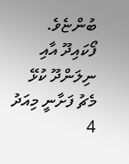ބުންޏެވެ.
ފޯކައިދޫ އާއި ނިލަންދޫ ކުޅޭ މެޗު ފަށާނީ މިއަދު 4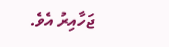ޖަހާއިރު އެވެ.